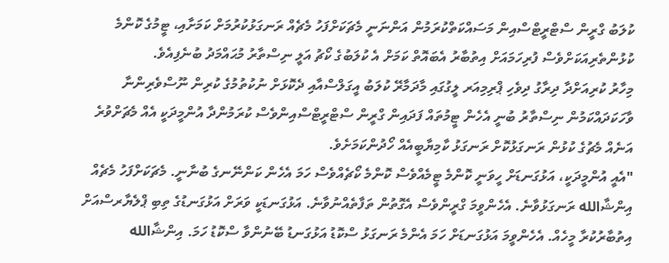ކުލަބު ގްރީން ސްޓްރީޓްސްއިން މަސައްކަތްކުރަމުން އަންނަނީ މެޗަކަށްފަހު މެޗެއް ރަނގަޅުކުރުމަށް ކަމަށާއި، ޓީމުގެ ކޮންމެ ކުޅުންތެރިއަކަށްވެސް ފުރިހަމައަށް އިތުބާރު އެބައޮތް ކަމަށް އެ ކުލަބުގެ ކޯޗު އަލީ ނިސްތާރު މުޙައްމަދު ބުނެފިއެވެ.
މިހާރު ކުރިއަށްދާ ދިރާގު ދިވެހި ޕްރިމިއަރ ލީގުގައި މާދަމާރޭ ކުލަބު އީގަލްސްއާއި ދެކޮޅަށް ނުކުތުމުގެ ކުރިން ނޫސްވެރިންނާ ވާހަކަދައްކަމުން ނިސްތާރު ބުނީ އެހެން ޓީމުތައް ފަދައިން ގްރީން ސްޓްރީޓްސްއިންވެސް ކުރަމުންދާ އުންމީދަކީ އެއް މެޗަށްވުރެ އަނެއް މެޗުގެ ކުޅުން ރަނގަޅުކޮށް ރަނގަޅު ކާމިޔާބީއެއް ހޯދުންކަމަށެވެ.
"އެއީ އުންމީދަކީ، އަޅުގަނޑަށް ހީވަނީ ކޮންމެ ޓީމެއްވެސް ކޮންމެ ކޯޗެއްވެސް ހަމަ އެހެން ކަންނޭނގެ ބުނާނީ. މެޗަކަށްފަހު މެޗެއް އިންޝާالله ރަނގަޅުވާނެ. އެހެންވީމަ ގްރީންވެސް އެގޮތުން ތަފާތެއްނުވާނެ. އަޅުގަނޑަކީ ވަރަށް އަޅުގަނޑުގެ ތިބި ޕްލެޔާރސްއަށް އިތުބާރުކުރާ މީހެއް. އެހެންވީމަ އަޅުގަނޑަށް ހަމަ އެންމެ ރަނގަޅު ސްކޮޑު އަޅުގަނޑު ބޭނުންވާ ސްކޮޑު ހަމަ. އިންޝާالله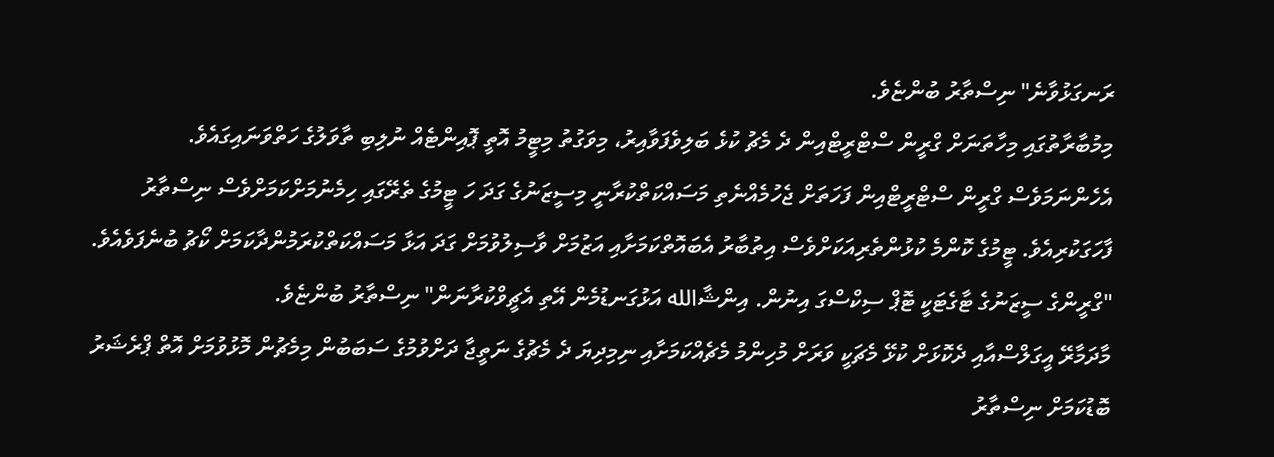ރަނގަޅުވާނެ" ނިސްތާރު ބުންޏެވެ.
މިމުބާރާތުގައި މިހާތަނަށް ގްރީން ސްޓްރީޓްއިން ދެ މެޗު ކުޅެ ބަލިވެފަވާއިރު، މިވަގުތު މިޓީމު އޮތީ ޕޮއިންޓެއް ނުލިބި ތާވަލުގެ ހަތްވަނައިގައެވެ. އެހެންނަމަވެސް ގްރީން ސްޓްރީޓްއިން ފަހަތަށް ޖެހުމެއްނެތި މަސައްކަތްކުރާނީ މިސީޒަނުގެ ގަދަ ހަ ޓީމުގެ ތެރޭގައި ހިމެނުމަށްކަމަށްވެސް ނިސްތާރު ފާހަގަކުރިއެވެ. ޓީމުގެ ކޮންމެ ކުޅުންތެރިއަކަށްވެސް އިތުބާރު އެބައޮތްކަމަށާއި އަޒުމަށް ވާސިލުވުމަށް ގަދަ އަޅާ މަސައްކަތްކުރަމުންދާކަމަށް ކޯޗު ބުނެފަވެއެވެ.
"ގްރީންގެ ސީޒަނުގެ ޓާގެޓަކީ ޓޮޕް ސިކްސްގަ އިނުން. އިންޝާالله އަޅުގަނޑުމެން އޭތި އެޗީވްކުރާނަން" ނިސްތާރު ބުންޏެވެ.
މާދަމާރޭ އީގަލްސްއާއި ދެކޮޅަށް ކުޅޭ މެޗަކީ ވަރަށް މުހިންމު މެޗެއްކަމަށާއި ނިމިދިޔަ ދެ މެޗުގެ ނަތީޖާ ދަށްވުމުގެ ސަބަބުން މިމެޗުން މޮޅުވުމަށް އޮތް ޕްރެޝަރު ބޮޑުކަމަށް ނިސްތާރު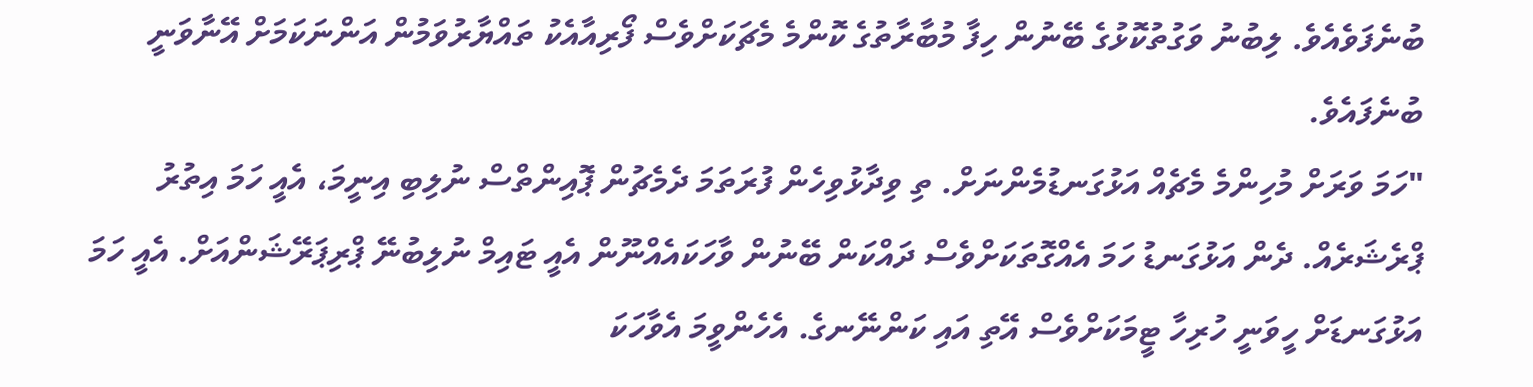ބުނެފަވެއެވެ. ލިބުނު ވަގުތުކޮޅުގެ ބޭނުން ހިފާ މުބާރާތުގެ ކޮންމެ މެޗަކަށްވެސް ފޯރިއާއެކު ތައްޔާރުވަމުން އަންނަކަމަށް އޭނާވަނީ ބުނެފައެވެ.
"ހަމަ ވަރަށް މުހިންމެ މެޗެއް އަޅުގަނޑުމެންނަށް. ތި ވިދާޅުވިހެން ފުރަތަމަ ދެމެޗުން ޕޮއިންތްސް ނުލިބި އިނީމަ، އެއީ ހަމަ އިތުރު ޕްރެޝަރެއް. ދެން އަޅުގަނޑު ހަމަ އެއްގޮތަކަށްވެސް ދައްކަން ބޭނުން ވާހަކައެއްނޫން އެއީ ޓައިމް ނުލިބުނޭ ޕްރިޕަރޭޝަންއަށް. އެއީ ހަމަ އަޅުގަނޑަށް ހީވަނީ ހުރިހާ ޓީމަކަށްވެސް އޭތި އައި ކަންނޭނގެ. އެހެންވީމަ އެވާހަކަ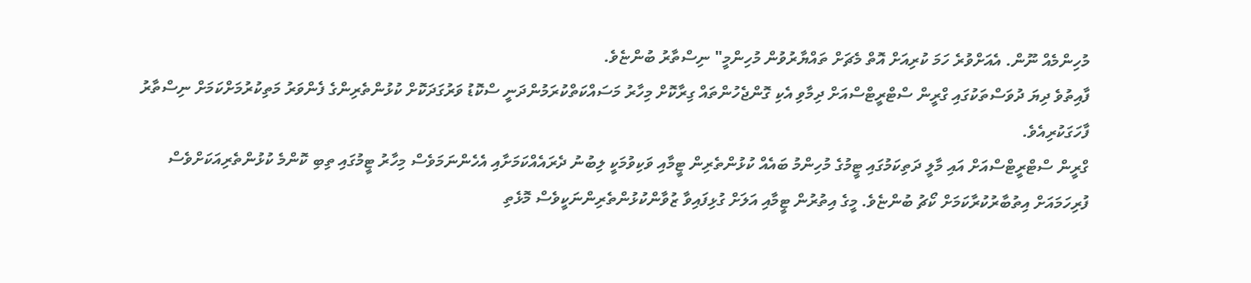މުހިންމެއް ނޫން. އެއަށްވުރެ ހަމަ ކުރިއަށް އޮތް މެޗަށް ތައްޔާރުވުން މުހިންމީ" ނިސްތާރު ބުންޏެވެ.
ފާއިތުވެ ދިޔަ ދުވަސްތަކުގައި ގްރީން ސްޓްރީޓްސްއަށް ދިމާވި އެކި ގޮންޖެހުންތައް ގިރާކޮށް މިހާރު މަސައްކަތްކުރަމުންދަނީ ސްކޮޑު ވަރުގަދަކޮށް ކުޅުންތެރިންގެ ފެންވަރު މަތިކުރުމަށްކަމަށް ނިސްތާރު ފާހަގަކުރިއެވެ.
ގްރީން ސްޓްރީޓްސްއަށް އައި މާލީ ދަތިކަމުގައި ޓީމުގެ މުހިންމު ބައެއް ކުޅުންތެރިން ޓީމާއި ވަކިވުމަކީ ލިބުނު ދެރައެއްކަމަށާއި އެހެންނަމަވެސް މިހާރު ޓީމުގައި ތިބި ކޮންމެ ކުޅުންތެރިއަކަށްވެސް ފުރިހަމައަށް އިތުބާރުކުރާކަމަށް ކޯޗު ބުންޏެވެ. މީގެ އިތުރުން ޓީމާއި އަލަށް ގުޅިފައިވާ ޒުވާންކުޅުންތެރިންނަކީވެސް މޮޅެތި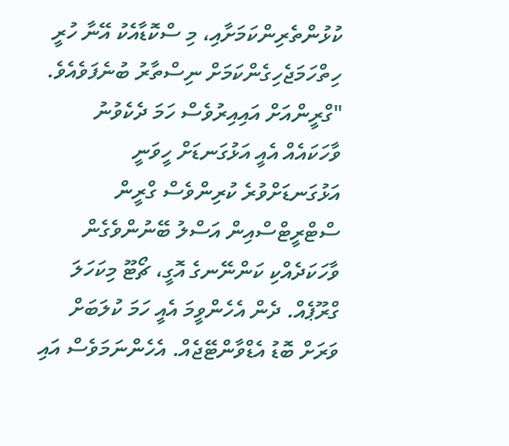ކުޅުންތެރިންކަމަށާއި، މި ސްކޮޑާއެކު އޭނާ ހުރީ ހިތްހަމަޖެހިގެންކަމަށް ނިސްތާރު ބުނެފަވެއެވެ.
"ގްރީންއަށް އައިއިރުވެސް ހަމަ ދެކެވުނު ވާހަކައެއް އެއީ އަޅުގަނޑަށް ހީވަނީ އަޅުގަނޑަށްވުރެ ކުރިންވެސް ގްރީން ސްޓްރީޓްސްއިން އަސްލު ބޭނުންވެގެން ވާހަކަދެއްކި ކަންނޭނގެ އޮގީ، ޗޯޓޫ މިކަހަލަ ގްރޫޕެއް. ދެން އެހެންވީމަ އެއީ ހަމަ ކުލަބަށް ވަރަށް ބޮޑު އެޑްވާންޓޭޖެއް. އެހެންނަމަވެސް އައި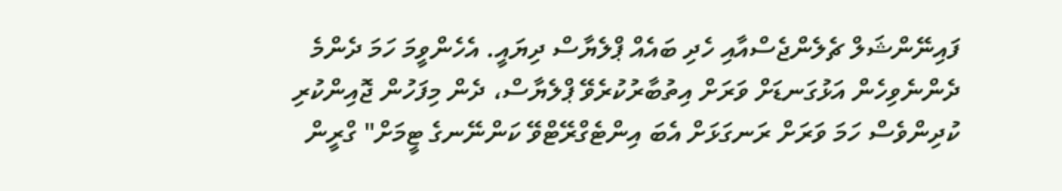ފައިނޭންޝަލް ޗެލެންޖެސްއާއި ހެދި ބައެއް ޕްލެޔާސް ދިޔައީ. އެހެންވީމަ ހަމަ ދެންމެ ދެންނެވިހެން އަޅުގަނޑަށް ވަރަށް އިތުބާރުކުރެވޭ ޕްލެޔާސް، ދެން މިފަހުން ޖޮއިންކުރި ކުދިންވެސް ހަމަ ވަރަށް ރަނގަޅަށް އެބަ އިންޓެގްރޭޓްވޭ ކަންނޭނގެ ޓީމަށް" ގްރީން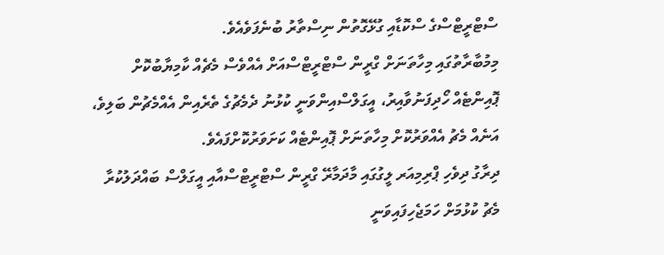ސްޓްރީޓްސްގެ ސްކޮޑާއި ގުޅޭގޮތުން ނިސްތާރު ބުނެފަވެއެވެ.
މިމުބާރާތުގައި މިހާތަނަށް ގްރީން ސްޓްރީޓްސްއަށް އެއްވެސް މެޗެއް ކާމިޔާބުކޮށް ޕޮއިންޓެއް ހޯދިފަނުވާއިރު، އީގަލްސްއިންވަނީ ކުޅުނު ދެމެޗުގެ ތެރެއިން އެއްމެޗުން ބަލިވެ، އަނެއް މެޗު އެއްވަރުކޮށް މިހާތަނަށް ޕޮއިންޓެއް ކަށަވަރުކޮށްފައެވެ.
ދިރާގު ދިވެހި ޕްރިމިއަރ ލީގުގައި މާދަމާރޭ ގްރީން ސްޓްރީޓްސްއާއި އީގަލްސް ބައްދަލުކުރާ މެޗު ކުޅުމަށް ހަމަޖެހިފައިވަނީ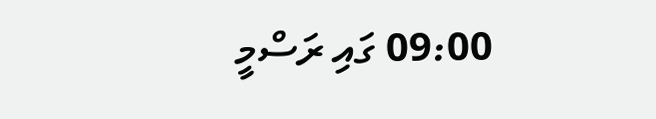09:00 ގައި ރަސްމީ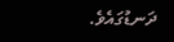ދަނޑުގައެވެ.